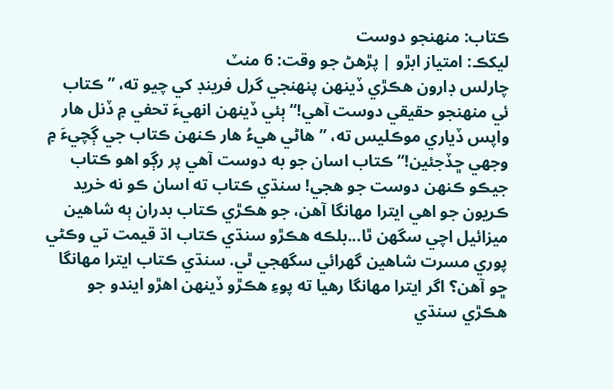ڪتاب: منهنجو دوست
ليکڪ: امتياز ابڙو | پڙهڻ جو وقت: 6 منٽ
چارلس ڊارون هڪڙي ڏينهن پنهنجي گرل فرينڊ کي چيو ته، ”ڪتاب ئي منهنجو حقيقي دوست آهي!“ ٻئي ڏينهن انهيءَ تحفي ۾ ڏنل هار واپس ڏياري موڪليس ته، ”هاڻي هيءُ هار ڪنهن ڪتاب جي ڳچيءَ ۾ وجهي ڇڏجئين!“ ڪتاب اسان جو به دوست آهي پر رڳو اهو ڪتاب جيڪو ڪنهن دوست جو هجي! سنڌي ڪتاب ته اسان ڪو نه خريد ڪريون جو اهي ايترا مهانگا آهن، جو هڪڙي ڪتاب بدران ٻه شاهين ميزائيل اچي سگهن ٿا...بلڪه هڪڙو سنڌي ڪتاب اڌ قيمت تي وڪڻي پوري مسرت شاهين گهرائي سگهجي ٿي. سنڌي ڪتاب ايترا مهانگا ڇو آهن؟ اگر ايترا مهانگا رهيا ته پوءِ هڪڙو ڏينهن اهڙو ايندو جو هڪڙي سنڌي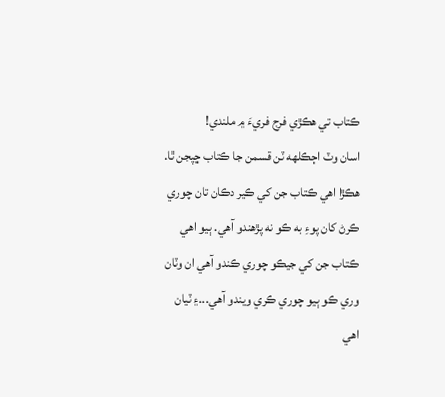ڪتاب تي هڪڙي فرج فريءَ ۾ ملندي!
اسان وٽ اڄڪلهه ٽن قسمن جا ڪتاب ڇپجن ٿا. هڪڙا اهي ڪتاب جن کي ڪير دڪان تان چوري ڪرڻ کان پوءِ به ڪو نه پڙهندو آهي. ٻيو اهي ڪتاب جن کي جيڪو چوري ڪندو آهي ان وٽان وري ڪو ٻيو چوري ڪري ويندو آهي...۽ ٽيان اهي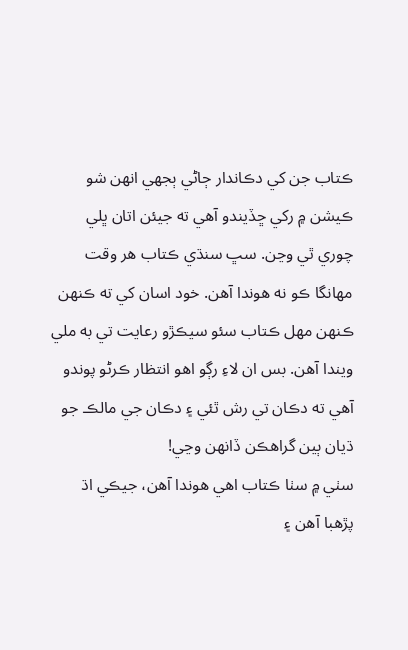ڪتاب جن کي دڪاندار ڄاڻي ٻجهي انهن شو ڪيشن ۾ رکي ڇڏيندو آهي ته جيئن اتان ڀلي چوري ٿي وڃن. سڀ سنڌي ڪتاب هر وقت مهانگا ڪو نه هوندا آهن. خود اسان کي ته ڪنهن ڪنهن مهل ڪتاب سئو سيڪڙو رعايت تي به ملي ويندا آهن. بس ان لاءِ رڳو اهو انتظار ڪرڻو پوندو آهي ته دڪان تي رش ٿئي ۽ دڪان جي مالڪ جو ڌيان ٻين گراهڪن ڏانهن وڃي!
سٺي ۾ سٺا ڪتاب اهي هوندا آهن، جيڪي اڌ پڙهبا آهن ۽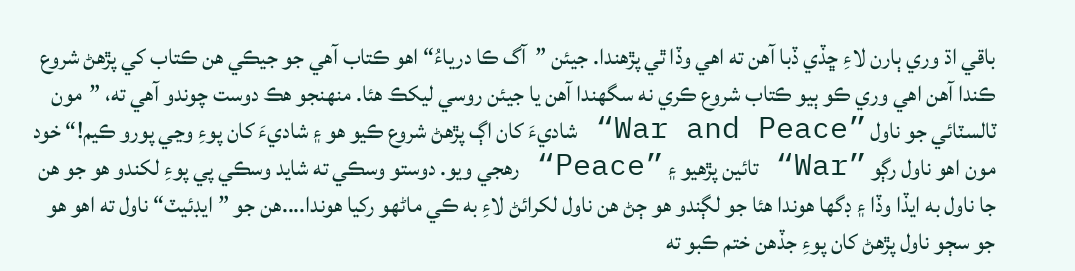باقي اڌ وري ٻارن لاءِ ڇڏي ڏبا آهن ته اهي وڏا ٿي پڙهندا. جيئن ”آگ ڪا درياءُ“ اهو ڪتاب آهي جو جيڪي هن ڪتاب کي پڙهڻ شروع ڪندا آهن اهي وري ڪو ٻيو ڪتاب شروع ڪري نه سگهندا آهن يا جيئن روسي ليکڪ هئا. منهنجو هڪ دوست چوندو آهي ته، ”مون ٽالسٽائي جو ناول ”War and Peace“ شاديءَ کان اڳ پڙهڻ شروع ڪيو هو ۽ شاديءَ کان پوءِ وڃي پورو ڪيم!“ خود مون اهو ناول رڳو ”War“ تائين پڙهيو ۽ ”Peace“ رهجي ويو. دوستو وسڪي ته شايد وسڪي پي پوءِ لکندو هو جو هن جا ناول به ايڏا وڏا ۽ ڊگها هوندا هئا جو لڳندو هو ڄڻ هن ناول لکرائڻ لاءِ به ڪي ماڻهو رکيا هوندا....هن جو ”ايڊئيٽ“ ناول ته اهو هو جو سڄو ناول پڙهڻ کان پوءِ جڏهن ختم ڪبو ته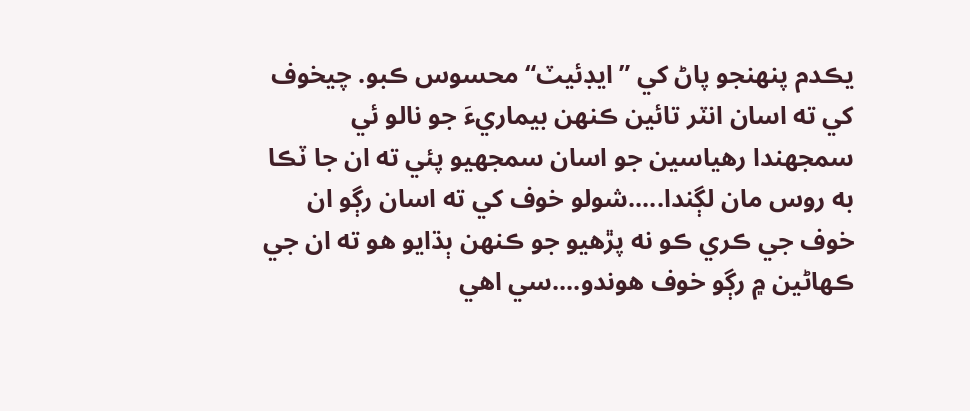يڪدم پنهنجو پاڻ کي ”ايڊئيٽ“ محسوس ڪبو. چيخوف کي ته اسان انٽر تائين ڪنهن بيماريءَ جو نالو ئي سمجهندا رهياسين جو اسان سمجهيو پئي ته ان جا ٽڪا به روس مان لڳندا.....شولو خوف کي ته اسان رڳو ان خوف جي ڪري ڪو نه پڙهيو جو ڪنهن ٻڌايو هو ته ان جي ڪهاڻين ۾ رڳو خوف هوندو....سي اهي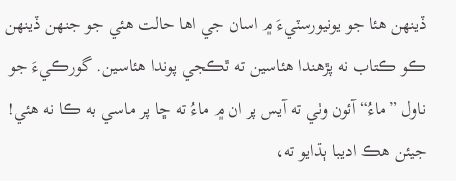ڏينهن هئا جو يونيورسٽيءَ ۾ اسان جي اها حالت هئي جو جنهن ڏينهن ڪو ڪتاب نه پڙهندا هئاسين ته ٿڪجي پوندا هئاسين. گورڪيءَ جو ناول ”ماءُ“ آئون وٺي ته آيس پر ان ۾ ماءُ ته ڇا پر ماسي به ڪا نه هئي! جيئن هڪ اديبا ٻڌايو ته،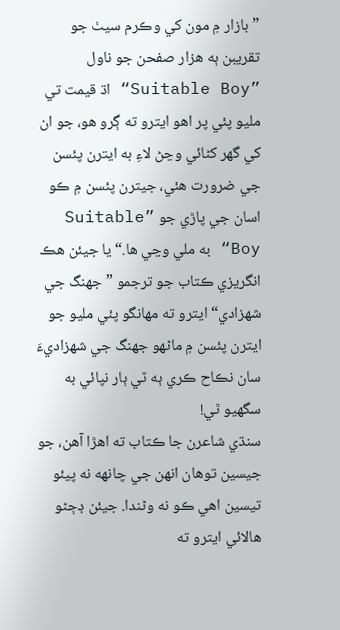”بازار ۾ مون کي وڪرم سيٺ جو تقريبن ٻه هزار صفحن جو ناول ”Suitable Boy“ اڌ قيمت تي مليو پئي پر اهو ايترو ته ڳرو هو، جو ان کي گهر کڻائي وڃڻ لاءِ به ايترن پئسن جي ضرورت هئي، جيترن پئسن ۾ ڪو اسان جي پاڙي جو ”Suitable Boy“ به ملي وڃي ها.“ يا جيئن هڪ انگريزي ڪتاب جو ترجمو ”جهنگ جي شهزادي“ ايترو ته مهانگو پئي مليو جو ايترن پئسن ۾ ماڻهو جهنگ جي شهزاديءَ سان نڪاح ڪري ٻه ٽي ٻار نپائي به سگهيو ٿي!
سنڌي شاعرن جا ڪتاب ته اهڙا آهن، جو جيسين توهان انهن جي چانهه نه پيئو تيسين اهي ڪو نه وڻندا. جيئن ڊڄڻو هالائي ايترو ته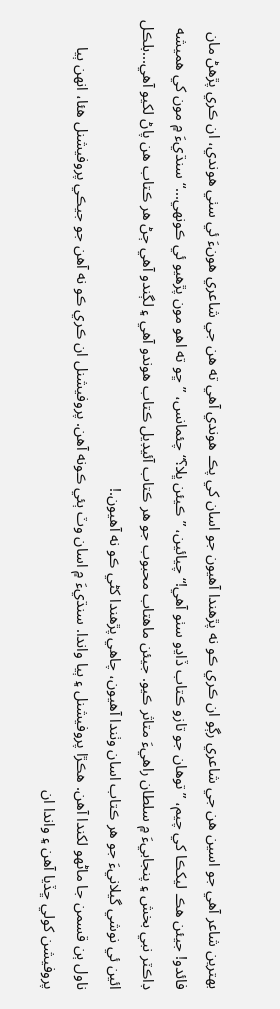بهترين شاعر آهي جو اسين هن جي شاعري رڳو ان ڪري ڪو نه پڙهندا آهيون جو اسان کي پڪ هوندي آهي ته هن جي شاعري هونءَ ئي سٺي هوندي، ان ڪري پڙهڻ مان فائدو! جيئن هڪ ليکڪا کي چيم، ”توهان جو تازو ڪتاب ڏاڍو سٺو آهي!“ چيائين، ”ڪيئن ڀلا؟“ چئمانس، ”ڇو ته اهو مون پڙهيو ئي ڪونهي...“ سنڌيءَ ۾ مون کي هميشه ڊاڪٽر نبي بخش ۽ پنجابيءَ ۾ سلطان راهيءَ متاثر ڪيو. جيئن ماهتاب محبوب جو هر ڪتاب آئيڊيل ڪتاب هوندو آهي ۽ لڳندو آهي ڄڻ هر ڪتاب هن پاڻ لکيو آهي...بلڪل ائين ئي نوشي گيلانيءَ جو هر ڪتاب اسان وٺندا آهيون، چاهي پڙهندا کڻي ڪو نه آهيون.!
ناول ٻن قسمن جا ماڻهو لکندا آهن. هڪڙا پروفيشنل ۽ ٻيا واندا. سنڌيءَ ۾ اسان وٽ ٻئي ڪونه آهن. پروفيشنل ان ڪري ڪو نه آهن جو جيڪي پروفيشنل هئا، انهن ٻيا پروفيشن کولي ڇڏيا آهن ۽ واندا ان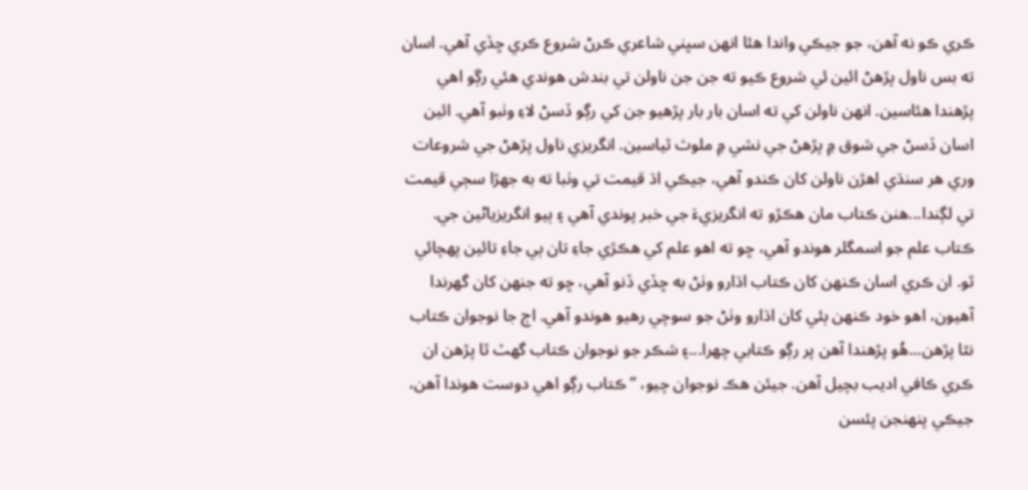ڪري ڪو نه آهن، جو جيڪي واندا هئا انهن سڀني شاعري ڪرڻ شروع ڪري ڇڏي آهي. اسان ته بس ناول پڙهڻ ائين ئي شروع ڪيو ته جن جن ناولن تي بندش هوندي هئي رڳو اهي پڙهندا هئاسين. انهن ناولن کي ته اسان بار بار پڙهيو جن کي رڳو ڏسڻ لاءِ وٺبو آهي. ائين اسان ڏسڻ جي شوق ۾ پڙهڻ جي نشي ۾ ملوث ٿياسين. انگريزي ناول پڙهڻ جي شروعات وري هر سنڌي اهڙن ناولن کان ڪندو آهي، جيڪي اڌ قيمت تي وٺبا ته به جهڙا سڄي قيمت تي لڳندا...هنن ڪتاب مان هڪڙو ته انگريزيءَ جي خبر پوندي آهي ۽ ٻيو انگريزياڻين جي.
ڪتاب علم جو اسمگلر هوندو آهي، ڇو ته اهو علم کي هڪڙي جاءِ تان ٻي جاءِ تائين پهچائي ٿو. ان ڪري اسان ڪنهن کان ڪتاب اڌارو وٺڻ به ڇڏي ڏنو آهي، ڇو ته جنهن کان گهرندا آهيون، اهو خود ڪنهن ٻئي کان اڌارو وٺڻ جو سوچي رهيو هوندو آهي. اڄ جا نوجوان ڪتاب نٿا پڙهن...هُو پڙهندا آهن پر رڳو ڪتابي چهرا...۽ شڪر جو نوجوان ڪتاب گهٽ ٿا پڙهن ان ڪري ڪافي اديب بچيل آهن. جيئن هڪ نوجوان چيو، ”ڪتاب رڳو اهي دوست هوندا آهن، جيڪي پنهنجن پئسن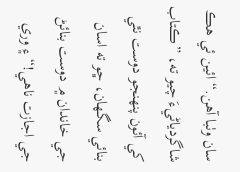سان وٺبا آهن.“ ائين ئي هڪ شاگردياڻيءَ چيو ته، ”ڪتاب کي آئون پنهنجو دوست نٿي بنائي سگهان، ڇو ته اسان جي خاندان ۾ دوست بنائڻ جي اجازت ناهي!“ ۽ وري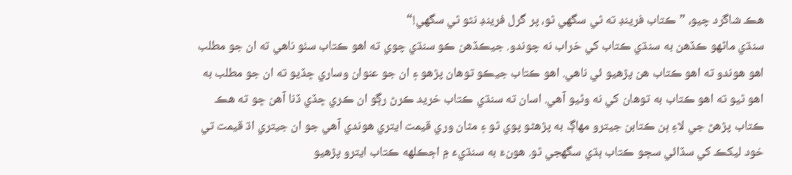هڪ شاگرد چيو، ”ڪتاب فرينڊ ته ٿي سگهي ٿو، پر گرل فرينڊ نٿو ٿي سگهي!“
سنڌي ماڻهو ڪڏهن به سنڌي ڪتاب کي خراب نه چوندو. جيڪڏهن ڪو سنڌي چوي ته اهو ڪتاب سٺو ناهي ته ان جو مطلب اهو هوندو ته اهو ڪتاب هن پڙهيو ئي ناهي. اهو ڪتاب جيڪو توهان پڙهو ۽ ان جو عنوان وساري ڇڏيو ته ان جو مطلب به اهو ٿيو ته اهو ڪتاب به توهان کي نه وڻيو آهي. اسان ته سنڌي ڪتاب خريد ڪرڻ رڳو ان ڪري ڇڏي ڏنا آهن ڇو ته هڪ ڪتاب پڙهڻ جي لاءِ ٻن ڪتابن جيترو مهاڳ به پڙهڻو پوي ٿو ۽ مٿان وري قيمت ايتري هوندي آهي جو ان جيتري اڌ قيمت تي خود ليکڪ کي سڏائي سڄو ڪتاب ٻڌي سگهجي ٿو. هونءَ به سنڌيءَ ۾ اڄڪلهه ڪتاب ايترو پڙهيو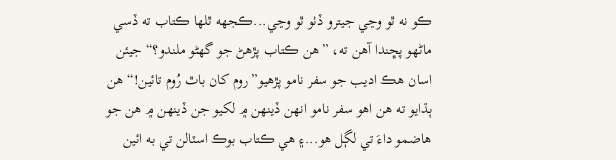ڪو نه ٿو وڃي جيترو ڏٺو ٿو وڃي...ڪجهه ٿلها ڪتاب ته ڏسي ماڻهو پڇندا آهن ته، ”هن ڪتاب پڙهڻ جو گهڻو ملندو؟“ جيئن اسان هڪ اديب جو سفر نامو پڙهيو”روم کان باٿ رُوم تائين!“ هن ٻڌايو ته هن اهو سفر نامو انهن ڏينهن ۾ لکيو جن ڏينهن ۾ هن جو هاضمو داءَ تي لڳل هو...۽ هي ڪتاب بوڪ اسٽالن تي به ائين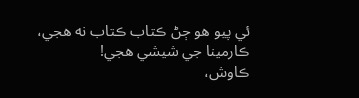ئي پيو هو ڄڻ ڪتاب ڪتاب نه هجي، ڪارمينا جي شيشي هجي!
ڪاوش،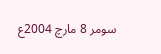سومر 8 مارچ 2004ع